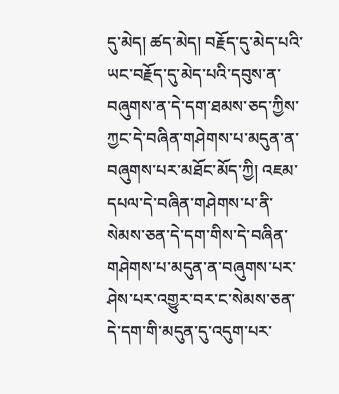དུ་མེད། ཚད་མེད། བརྗོད་དུ་མེད་པའི་ཡང་བརྗོད་དུ་མེད་པའི་དབུས་ན་བཞུགས་ན་དེ་དག་ཐམས་ཅད་ཀྱིས་ཀྱང་དེ་བཞིན་གཤེགས་པ་མདུན་ན་བཞུགས་པར་མཐོང་མོད་ཀྱི། འཇམ་དཔལ་དེ་བཞིན་གཤེགས་པ་ནི་སེམས་ཅན་དེ་དག་གིས་དེ་བཞིན་གཤེགས་པ་མདུན་ན་བཞུགས་པར་ཤེས་པར་འགྱུར་བར་ང་སེམས་ཅན་དེ་དག་གི་མདུན་དུ་འདུག་པར་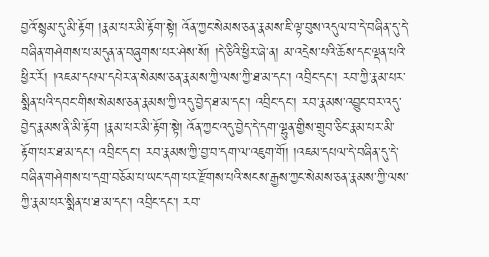བྱའོ་སྙམ་དུ་མི་རྟོག །རྣམ་པར་མི་རྟོག་སྟེ། འོན་ཀྱང་སེམས་ཅན་རྣམས་ཇི་ལྟ་བུས་འདུལ་བ་དེ་བཞིན་དུ་དེ་བཞིན་གཤེགས་པ་མདུན་ན་བཞུགས་པར་ཤེས་སོ། །དེ་ཅིའི་ཕྱིར་ཞེ་ན། མ་འདྲེས་པའི་ཆོས་དང་ལྡན་པའི་ཕྱིར་རོ། །འཇམ་དཔལ་དཔེར་ན་སེམས་ཅན་རྣམས་ཀྱི་ལས་ཀྱི་ཐ་མ་དང་། འབྲིང་དང་། རབ་ཀྱི་རྣམ་པར་སྨིན་པའི་དབང་གིས་སེམས་ཅན་རྣམས་ཀྱི་འདུ་བྱེད་ཐ་མ་དང་། འབྲིང་དང་། རབ་རྣམས་འབྱུང་བར་འདུ་བྱེད་རྣམས་ནི་མི་རྟོག །རྣམ་པར་མི་རྟོག་སྟེ། འོན་ཀྱང་འདུ་བྱེད་དེ་དག་ལྷུན་གྱིས་གྲུབ་ཅིང་རྣམ་པར་མི་རྟོག་པར་ཐ་མ་དང་། འབྲིང་དང་། རབ་རྣམས་ཀྱི་བྱ་བ་དག་ལ་འཇུག་གོ། །འཇམ་དཔལ་དེ་བཞིན་དུ་དེ་བཞིན་གཤེགས་པ་དགྲ་བཅོམ་པ་ཡང་དག་པར་རྫོགས་པའི་སངས་རྒྱས་ཀྱང་སེམས་ཅན་རྣམས་ཀྱི་ལས་ཀྱི་རྣམ་པར་སྨིན་པ་ཐ་མ་དང་། འབྲིང་དང་། རབ་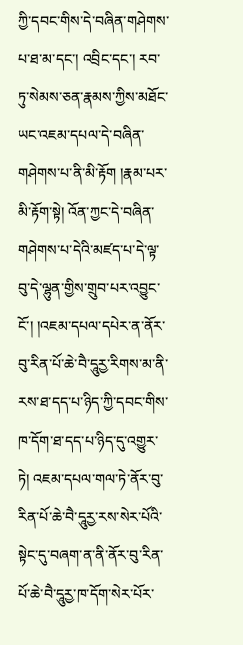ཀྱི་དབང་གིས་དེ་བཞིན་གཤེགས་པ་ཐ་མ་དང་། འབྲིང་དང་། རབ་ཏུ་སེམས་ཅན་རྣམས་ཀྱིས་མཐོང་ཡང་འཇམ་དཔལ་དེ་བཞིན་གཤེགས་པ་ནི་མི་རྟོག །རྣམ་པར་མི་རྟོག་སྟེ། འོན་ཀྱང་དེ་བཞིན་གཤེགས་པ་དེའི་མཛད་པ་དེ་ལྟ་བུ་དེ་ལྷུན་གྱིས་གྲུབ་པར་འབྱུང་ངོ་། །འཇམ་དཔལ་དཔེར་ན་ནོར་བུ་རིན་པོ་ཆེ་བཻ་དཱུརྱ་རིགས་མ་ནི་རས་ཐ་དད་པ་ཉིད་ཀྱི་དབང་གིས་ཁ་དོག་ཐ་དད་པ་ཉིད་དུ་འགྱུར་ཏེ། འཇམ་དཔལ་གལ་ཏེ་ནོར་བུ་རིན་པོ་ཆེ་བཻ་དཱུརྱ་རས་སེར་པོའི་སྟེང་དུ་བཞག་ན་ནི་ནོར་བུ་རིན་པོ་ཆེ་བཻ་དཱུརྱ་ཁ་དོག་སེར་པོར་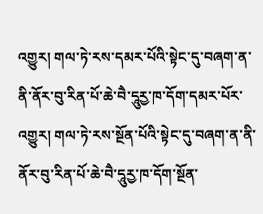འགྱུར། གལ་ཏེ་རས་དམར་པོའི་སྟེང་དུ་བཞག་ན་ནི་ནོར་བུ་རིན་པོ་ཆེ་བཻ་དཱུརྱ་ཁ་དོག་དམར་པོར་འགྱུར། གལ་ཏེ་རས་སྔོན་པོའི་སྟེང་དུ་བཞག་ན་ནི་ནོར་བུ་རིན་པོ་ཆེ་བཻ་དཱུརྱ་ཁ་དོག་སྔོན་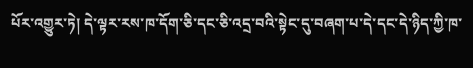པོར་འགྱུར་ཏེ། དེ་ལྟར་རས་ཁ་དོག་ཅི་དང་ཅི་འདྲ་བའི་སྟེང་དུ་བཞག་པ་དེ་དང་དེ་ཉིད་ཀྱི་ཁ་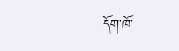དོག་ཁོ་